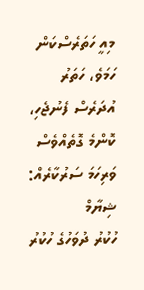މިއީ ހަތަރެސްކަން ހަމަވެ، ހަތަރު އުދަރެސް ފެނުޖެހި، ކޮންމެ ގޮތެއްވެސް ވަރިހަމަ ސަރުކާރެއް: ޝިޔާމް
ހުކުރު ދުވަހުގެ ހުކުރު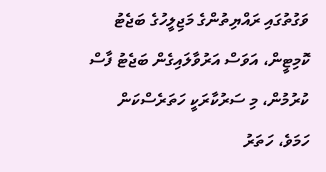ވަގުތުގައި ރައްޔިތުންގެ މަޖިލީހުގެ ބަޖެޓު ކޮމިޓީން، އަވަސް އަރުވާލައިގެން ބަޖެޓު ފާސް ކުރުމުން، މި ސަރުކާރަކީ ހަތަރެސްކަން ހަމަވެ، ހަތަރު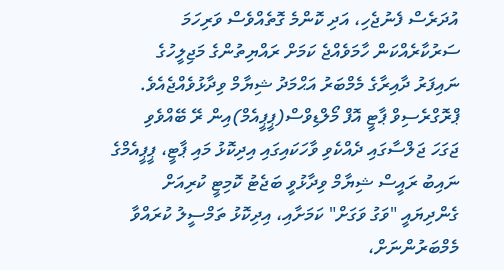އުދަރެސް ފެނުޖެހި، އަދި ކޮންމެ ގޮތެއްވެސް ވަރިހަމަ ސަރުކާރެއްކަން ހާމަވެއްޖެ ކަމަށް ރައްޔިތުންގެ މަޖިލީހުގެ ނައިފަރު ދާއިރާގެ މެމްބަރު އަޙްމަދު ޝިޔާމް ވިދާޅުވެއްޖެއެވެ.
ޕްރޮގްރެސިވް ޕާޓީ އޮފް މޯލްޑިވްސް(ޕީޕީއެމް)އިން ރޭ ބޭއްވެވި ޖަގަހަ ޖަލްސާގައި ދެއްކެވި ވާހަކައިގައި އިދިކޮޅު މައި ޕާޓީ، ޕީޕީއެމްގެ ނައިބު ރައީސް ޝިޔާމް ވިދާޅުވީ ބަޖެޓު ކޮމިޓީ ކުރިއަށް ގެންދިޔައީ "ވަގު ވަގަށް" ކަމަށާއި، އިދިކޮޅު ތަމްސީލު ކުރައްވާ މެމްބަރުންނަށް،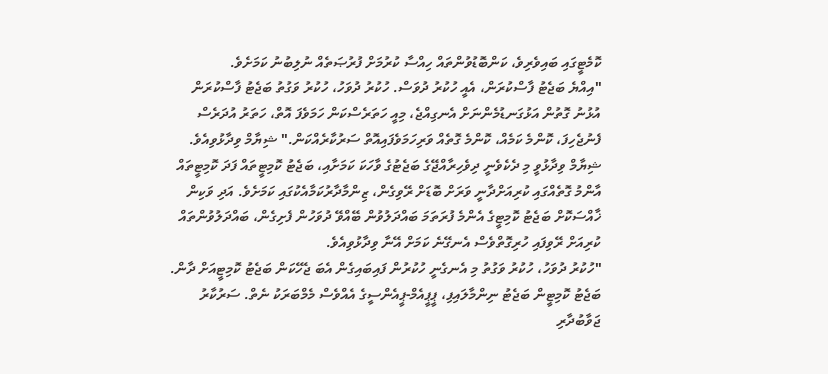ކޮމެޓީގައި ބައިވެރިވެ، ކަންބޮޑުވުންތައް ހިއްސާ ކުރުމަށް ފުރުޞަތެއް ނުލިބުނު ކަމަށެވެ.
"އިއްޔެ ބަޖެޓު ފާސްކުރަން، އެއީ ހުކުރު ދުވަސް. ހުކުރު ދުވަހު، ހުކުރު ވަގުތު ބަޖެޓު ފާސްކުރަން އުޅުނު ގޮތުން އަޅުގަނޑުމެންނަށް އެނގިއްޖެ، މިއީ ހަތަރެސްކަން ހަމަވެފަ އޮތް، ހަތަރު އުދަރެސް ފެނުޖެހިފަ، ކޮންމެ ކަމެއް، ކޮންމެ ގޮތެއް ވަރިހަމަވެފައިއޮތް ސަރުކާރެއްކަން." ޝިޔާމް ވިދާޅުވިއެވެ.
ޝިޔާމް ވިދާޅުވީ މި ދެކެވެނީ ދިވެހިރާއްޖޭގެ ބަޖެޓުގެ ވާހަކަ ކަމަށާއި، ބަޖެޓު ކޮމިޓީތައް ފަދަ ކޮމިޓީތައް އާންމު ގޮތެއްގައި ކުރިއަށްދާނީ ވަރަށް ބޮޑަށް ރޭވިގެން، ޒިންމާދާރުކަމާއެކުގައި ކަމަށެވެ. އަދި ވަކިން ޚާއްސަކޮށް ބަޖެޓު ކޮމިޓީގެ އެންމެ ފުރަތަމަ ބައްދަލުވުން ބޭއްވޭ ދުވަހުން ފެށިގެން، ބައްދަލުވުންތައް ކުރިއަށް ރޭވިފައި ހުރިގޮތްވެސް އެނގޭނެ ކަމަށް އޭނާ ވިދާޅުވިއެވެ.
"ހުކުރު ދުވަހު، ހުކުރު ވަގުތު މި އެނގެނީ ހުކުރުން ފައިބައިގެން އެބަ ޖެހޭކަން ބަޖެޓު ކޮމިޓީއަށް ދާން. ބަޖެޓު ކޮމިޓީން ބަޖެޓު ނިންމާލައިފި، ޕީޕީއެމް-ޕީއެންސީގެ އެއްވެސް މެމްބަރަކު ނެތް. ސަރުކާރު ޖަވާބުދާރި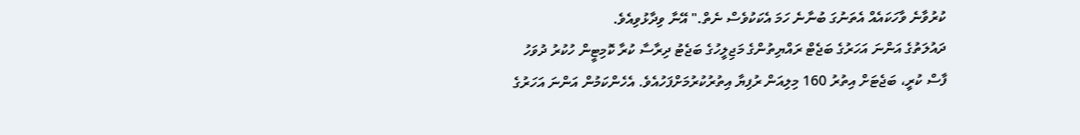ކުރުވާނެ ވާހަކައެއް އެތަނުގަ ބުނާނެ ހަމަ އެކަކުވެސް ނެތް." އޭނާ ވިދާޅުވިއެވެ.
ދައުލަތުގެ އަންނަ އަހަރުގެ ބަޖެޓް ރައްޔިތުންގެ މަޖިލީހުގެ ބަޖެޓު ދިރާސާ ކުރާ ކޮމިޓީން ހުކުރު ދުވަހު ފާސް ކުރީ، ބަޖެޓަށް އިތުރު 160 މިލިއަން ރުފިޔާ އިތުރުކުރުމަށްފަހުއެވެ. އެހެންކަމުން އަންނަ އަހަރުގެ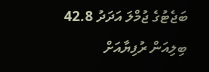ބަޖެޓުގެ ޖުމްލަ އަދަދު 42.8 ބިލިއަން ރުފިޔާއަށް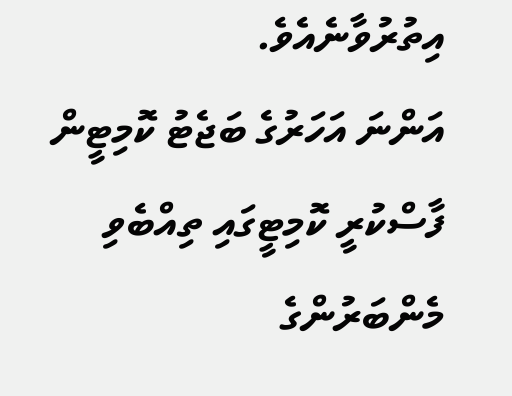އިތުރުވާނެއެވެ.
އަންނަ އަހަރުގެ ބަޖެޓު ކޮމިޓީން ފާސްކުރީ ކޮމިޓީގައި ތިއްބެވި މެންބަރުންގެ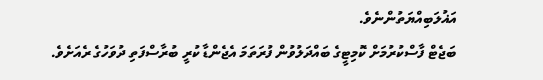އަޣުލަބިއްޔަތުންނެވެ.
ބަޖެޓް ފާސްކުރުމަށް ކޮމިޓީގެ ބައްދަލުވުން ފުރަތަމަ އެޖެންޑާ ކުރީ ބުރާސްފަތި ދުވަހުގެ ރެއަށެވެ.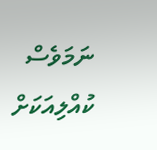ނަމަވެސް ކުއްލިއަކަށް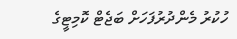ހުކުރު މެންދުރުފަހަށް ބަޖެޓް ކޮމިޓީގެ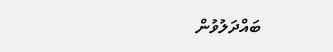ބައްދަލުވުން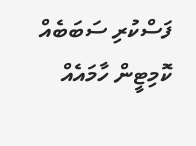ފަސްކުރި ސަބަބެއް ކޮމިޓީން ހާމައެއް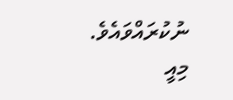ނުކުރައްވައެވެ.
މިއީ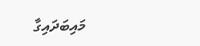މައިބަދައިގާ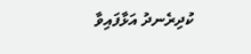ކުދިރެނދު އަޅާފައިވާ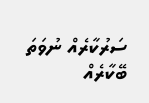ސަރުކާރެއް ނުވަތަ ބޭކާރެއް